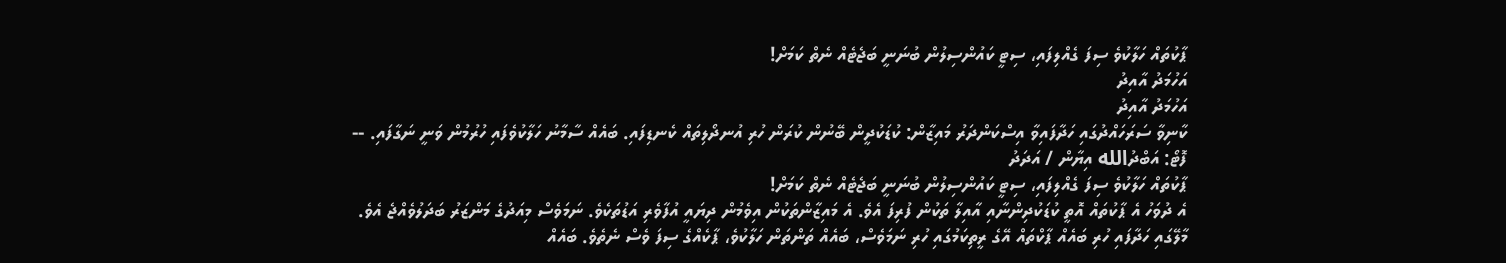ޕާކުތައް ހަލާކުވެ ސިފަ ގެއްލިފައި، ސިޓީ ކައުންސިލުން ބުނަނީ ބަޖެޓެއް ނެތް ކަމަށް!
އަހުމަދު އާއިދު
އަހުމަދު އާއިދު
ކާނިވާ ސަރަހައްދުގައި ހަދާފައިވާ އިސްކަންދަރު މައިޒާން: ކުޑަކުދީން ބޭނުން ކުރަން ހުރި އުނދޯލިތައް ކެނޑިފައި. ބައެއް ސާމާނު ހަލާކުވެފައި ހުރުމުން ވަނީ ނަގާފައި. -- ފޮޓޯ: އަބްދުالله އިޔާން / އަދަދު
ޕާކުތައް ހަލާކުވެ ސިފަ ގެއްލިފައި، ސިޓީ ކައުންސިލުން ބުނަނީ ބަޖެޓެއް ނެތް ކަމަށް!
އެ ދުވަހު އެ ޕާކުތައް އޮތީ ކުޑަކުދިންނާއި އާއިލާ ތަކުން ފުރިފަ އެވެ. އެ މައިޒާންތަކުން އިވެމުން ދިޔައީ އުފާވެރި އަޑުތަކެވެ. ނަމަވެސް މިއަދުގެ މަންޒަރު ބަދަލުވެއްޖެ އެވެ. މާލޭގައި ހަދާފައި ހުރި ބައެއް ޕާކްތައް އޭގެ ރީތިކަމުގައި ހުރި ނަމަވެސް، ބައެއް ތަންތަން ހަލާކުވެ، ޕާކެއްގެ ސިފަ ވެސް ނެތެވެ. ބައެއް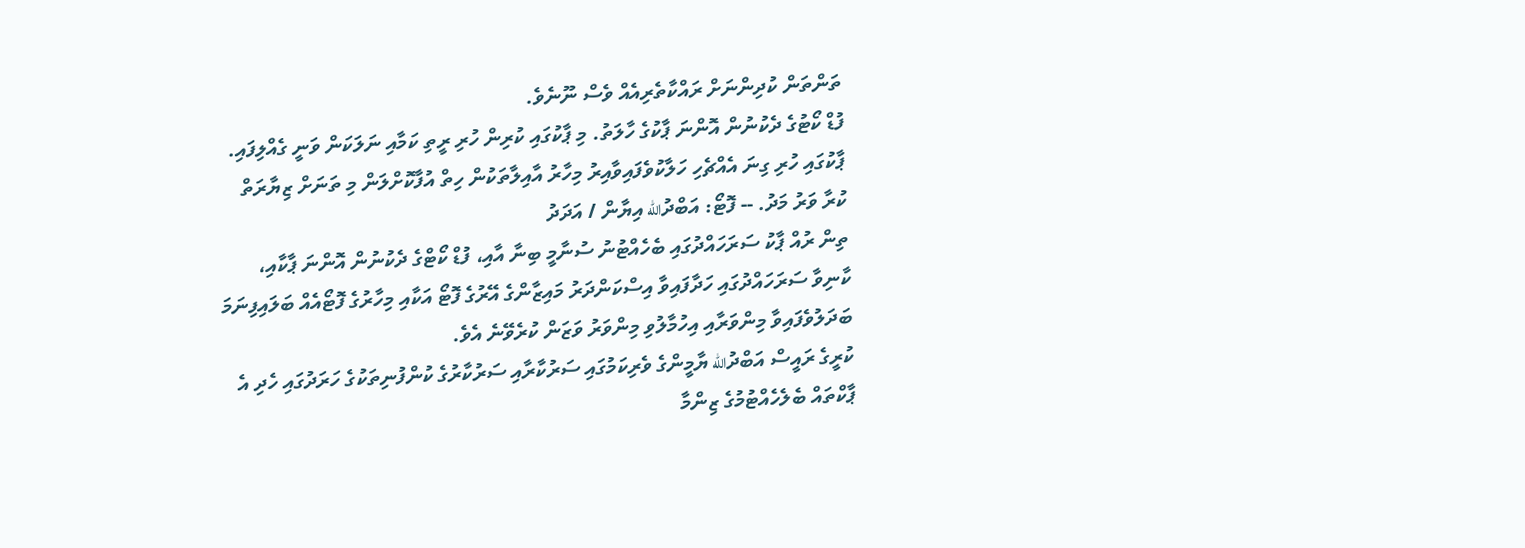ތަންތަން ކުދިންނަށް ރައްކާތެރިއެއް ވެސް ނޫނެވެ.
ފުޑް ކޯޓުގެ ދެކުނުން އޮންނަ ޕާކުގެ ހާލަތު. މި ޕާކުގައި ކުރިން ހުރި ރީތި ކަމާއި ނަލަކަން ވަނީ ގެއްލިފައި. ޕާކުގައި ހުރި ގިނަ އެއްޗެހި ހަލާކުވެފައިވާއިރު މިހާރު އާއިލާތަކުން ހިތް އުފާކޮށްލަން މި ތަނަށް ޒިޔާރަތް ކުރާ ވަރު މަދު. -- ފޮޓޯ: އަބްދުالله އިޔާން / އަދަދު
ތިން ރުއް ޕާކު ސަރަހައްދުގައި ބެހެއްޓުނު ސުނާމީ ބިނާ އާއި، ފުޑް ކޯޓްގެ ދެކުނުން އޮންނަ ޕާކާއި، ކާނިވާ ސަރަހައްދުގައި ހަދާފައިވާ އިސްކަންދަރު މައިޒާންގެ އޭރުގެ ފޮޓޯ އަކާއި މިހާރުގެ ފޮޓޯއެއް ބަލައިފިނަމަ ބަދަލުވެފައިވާ މިންވަރާއި އިހުމާލުވި މިންވަރު ވަޒަން ކުރެވޭނެ އެވެ.
ކުރީގެ ރައީސް އަބްދުالله ޔާމީންގެ ވެރިކަމުގައި ސަރުކާރާއި ސަރުކާރުގެ ކުންފުނިތަކުގެ ހަރަދުގައި ހެދި އެ ޕާކްތައް ބެލެހެއްޓުމުގެ ޒިންމާ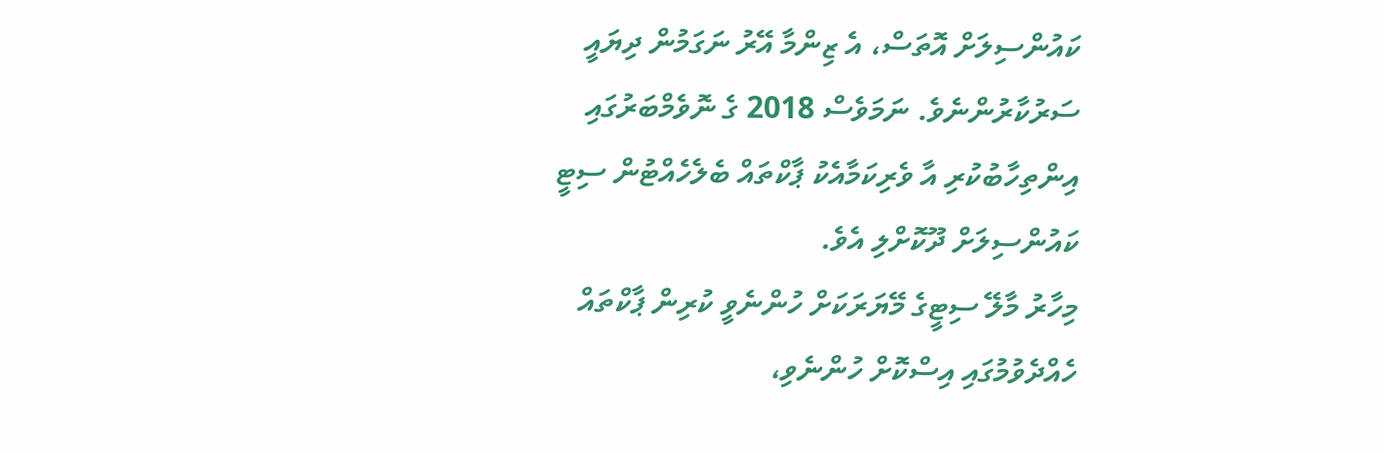ކައުންސިލަށް އޮތަސް، އެ ޒިންމާ އޭރު ނަގަމުން ދިޔައީ ސަރުކާރުންނެވެ. ނަމަވެސް 2018 ގެ ނޮވެމްބަރުގައި އިންތިހާބުކުރި އާ ވެރިކަމާއެކު ޕާކްތައް ބެލެހެއްޓުން ސިޓީ ކައުންސިލަށް ދޫކޮށްލި އެވެ.
މިހާރު މާލޭ ސިޓީގެ މޭޔަރަކަށް ހުންނެވީ ކުރިން ޕާކްތައް ހެއްދެވުމުގައި އިސްކޮށް ހުންނެވި،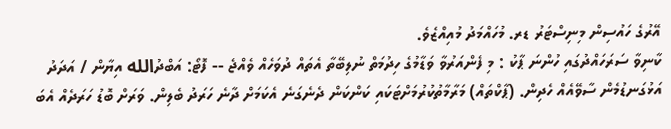އޭރުގެ ހައުސިން މިނިސްޓަރު ޑރ. މުހައްމަދު މުއިއްޒެވެ.
ކާނިވާ ސަރަހައްދުގައި ހުންނަ ޕާކު : މި ފެންއަރުވާ ވަޑާމުގެ ހިދުމަތް ނުލިބޭތާ އެތައް ދުވަހެއް ވެއްޖެ -- ފޮޓޯ: އަބްދުالله އިޔާން / އަދަދު
އަޅުގަނޑުމެން ސާވޭއެއް ހެދިން. (ޕާކްތައް) މަރާމާތުކުރުމަށްޓަކައި ކަންކަން ދެނެގަނެ އެކަމަށް ދާނެ ހަރަދު ބެލިން. ވަރަށް ބޮޑު ހަރަދެއް އެބަ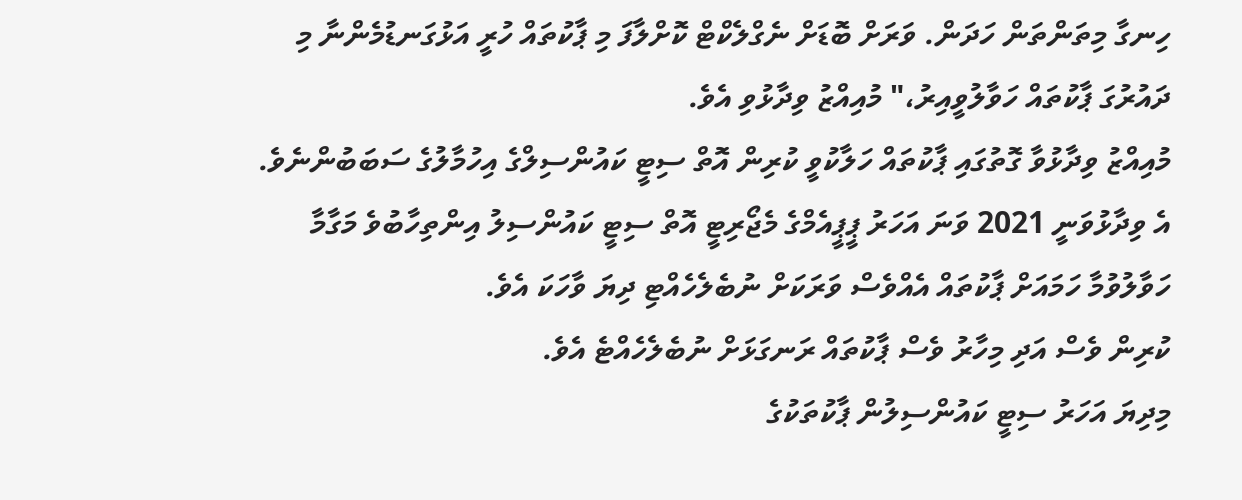ހިނގާ މިތަންތަން ހަދަން. ވަރަށް ބޮޑަށް ނެގްލެކްޓް ކޮށްލާފަ މި ޕާކުތައް ހުރީ އަޅުގަނޑުމެންނާ މި ދައުރުގަ ޕާކުތައް ހަވާލުވީއިރު،" މުއިއްޒު ވިދާޅުވި އެވެ.
މުއިއްޒު ވިދާޅުވާ ގޮތުގައި ޕާކުތައް ހަލާކުވީ ކުރިން އޮތް ސިޓީ ކައުންސިލްގެ އިހުމާލުގެ ސަބަބުންނެވެ. އެ ވިދާޅުވަނީ 2021 ވަނަ އަހަރު ޕީޕީއެމްގެ މެޖޯރިޓީ އޮތް ސިޓީ ކައުންސިލު އިންތިހާބުވެ މަގާމާ ހަވާލުވުމާ ހަމައަށް ޕާކުތައް އެއްވެސް ވަރަކަށް ނުބެލެހެއްޓި ދިޔަ ވާހަކަ އެވެ.
ކުރިން ވެސް އަދި މިހާރު ވެސް ޕާކުތައް ރަނގަޅަށް ނުބެލެހެއްޓެ އެވެ.
މިދިޔަ އަހަރު ސިޓީ ކައުންސިލުން ޕާކުތަކުގެ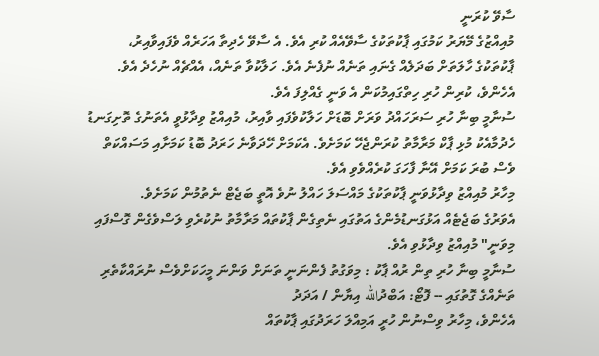ސާވޭ ކުރަނީ
މުއިއްޒުގެ މޭޔަރު ކަމުގައި ޕާކުތަކުގެ ސާވޭއެއް ކުރި އެވެ. އެ ސާވޭ ހެދިތާ އަހަރެއް ވެފައިވާއިރު، ޕާކުތަކުގެ ހާލަތަށް ބަދަލެއް ގެނައި ތަނެއް ނުފެނެ އެވެ. ހަލާކުވާ ތަނެއް، އެއްޗެއް ނުހެދެ އެވެ. އެހެންވެ، ކުރިން ހުރި ހިތްގައިމުކަން އެ ވަނީ ގެއްލިފަ އެވެ.
ސުނާމީ ބިނާ ހުރި ސަރަހައްދު ވަރަށް ބޮޑަށް ހަލާކުވެފައި ވާއިރު، މުއިއްޒު ވިދާޅުވީ އެތަނުގެ ތޮށިގަނޑު ހެދުމާއެކު މުޅި ޕާކް މަރާމާތު ކުރަންޖެހޭ ކަމަށެވެ. އެކަމަށް ހޭދަވާނެ ހަރަދު ބޮޑު ކަމަށާއި މަސައްކަތް ވެސް ބުރަ ކަމަށް އޭނާ ފާހަގަ ކުރެއްވެވި އެވެ.
މިހާރު މުއިއްޒު ވިދާޅުވަނީ ޕާކުތަކުގެ މައްސަލަ ހައްލު ނުވެ އޮތީ ބަޖެޓް ނެތުމުން ކަމަށެވެ.
އެވަރުގެ ބަޖެޓެއް އަޅުގަނޑުމެންގެ އަތުގައި ނެތިގެން ޕާކުތައް މަރާމާތު ނުކުރެވި ލަސްވެގެން ގޮސްފައި މިވަނީ" މުއިއްޒު ވިދާޅުވި އެވެ.
ސުނާމީ ބިނާ ހުރި ތިން ރުއް ޕާކު : މިވަގުތު ފެންނަނީ ތަނަށް ވަންނަ މީހަކަށްވެސް ނުރައްކާތެރި ތަނެއްގެ ގޮތުގައި -- ފޮޓޯ: އަބްދުالله އިޔާން / އަދަދު
އެހެންވެ، މިހާރު ވިސްނުން ހުރީ އަމިއްލަ ހަރަދުގައި ޕާކުތައް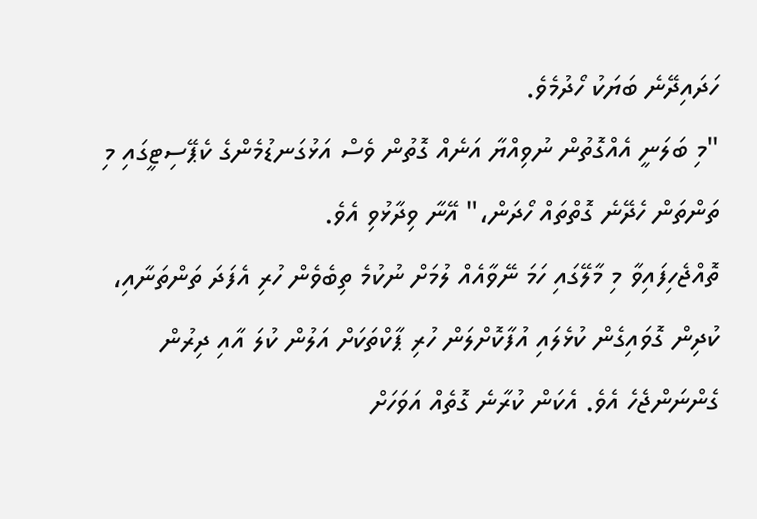ހަދައިދޭނެ ބަޔަކު ހޯދުމެވެ.
"މި ބަލަނީ އެއްގޮތުން ނުވިއްޔާ އަނެއް ގޮތުން ވެސް އަޅުގަނޑުމެންގެ ކެޕޭސިޓީގައި މި ތަންތަން ހެދޭނެ ގޮތްތައް ހޯދަން،" އޭނާ ވިދާޅުވި އެވެ.
ތޮއްޖެހިފައިވާ މި މާލޭގައި ހަމަ ނޭވާއެއް ލުމަށް ނުކުމެ ތިބެވެން ހުރި އެފަދަ ތަންތަނާއި، ކުދިން ގޮވައިގެން ކުޅެލައި އުފާކޮށްލަން ހުރި ޕާކްތަކަށް އަލުން ކުލަ އާއި ދިރުން ގެންނަންޖެހެ އެވެ. އެކަން ކުރާނެ ގޮތެއް އަވަހަށް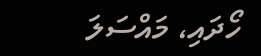ހޯދައި، މައްސަލަ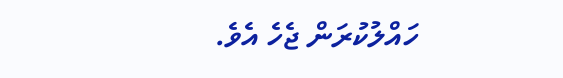ހައްލުކުރަން ޖެހެ އެވެ.